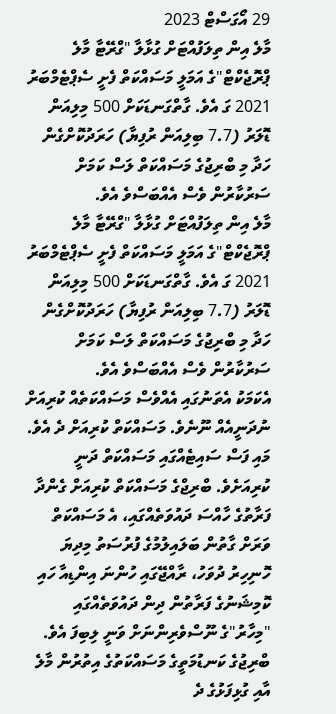29 އޯގަސްޓް 2023
މާލެ އިން ތިލަފުއްޓަށް ގުޅާލާ "ގްރޭޓާ މާލެ ޕްރޮޖެކްޓް"ގެ އަމަލީ މަސައްކަތް ފެށީ ސެޕްޓެމްބަރު 2021 ގަ އެވެ. ގާތްގަނޑަކަށް 500 މިލިއަން ޑޮލަރު (7.7 ބިލިއަން ރުފިޔާ) ހަރަދުކޮށްގެން ހަދާ މި ބްރިޖުގެ މަސައްކަތް ލަސް ކަމަށް ސަރުކާރުން ވެސް އެއްބަސްވެ އެވެ.
މާލެ އިން ތިލަފުއްޓަށް ގުޅާލާ "ގްރޭޓާ މާލެ ޕްރޮޖެކްޓް"ގެ އަމަލީ މަސައްކަތް ފެށީ ސެޕްޓެމްބަރު 2021 ގަ އެވެ. ގާތްގަނޑަކަށް 500 މިލިއަން ޑޮލަރު (7.7 ބިލިއަން ރުފިޔާ) ހަރަދުކޮށްގެން ހަދާ މި ބްރިޖުގެ މަސައްކަތް ލަސް ކަމަށް ސަރުކާރުން ވެސް އެއްބަސްވެ އެވެ.
އެކަމަކު އެތަނުގައި އެއްވެސް މަސައްކަތެއް ކުރިއަށް ނުދަނީއެއް ނޫނެވެ. މަސައްކަތް ކުރިއަށް ދެ އެވެ. މައި ފަސް ސައިޓެއްގައި މަސައްކަތް ދަނީ ކުރިއަށެވެ. ބްރިޖްގެ މަސައްކަތް ކުރިއަށް ގެންދާ ފަރާތުގެ ހާއްސަ ދައުވަތެއްގައި، އެ މަސައްކަތް ވަރަށް ގާތުން ބަލައިލުމުގެ ފުރުސަތު މިދިޔަ ހޮނިހިރު ދުވަހު، ރާއްޖޭގައި ހުންނަ އިންޑިއާ ހައި ކޮމިޝަނުގެ ފަރާތުން ދިން ދައުވަތެއްގައި "މިހާރު"ގެ ނޫސްވެރިންނަށް ވަނީ ލިބިފަ އެވެ.
ބްރިޖުގެ ކަނޑުމަތީގެ މަސައްކަތުގެ އިތުރުން މާލެ އާއި ގުޅިފަޅުގެ ދެ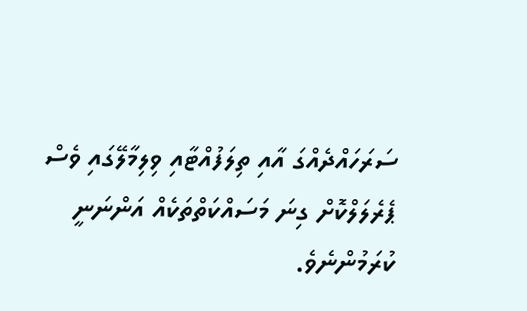ސަރަހައްދެއްގަ އާއި ތިލަފުއްޓާއި ވިލިމާލޭގައި ވެސް ޕެރެލަލްކޮށް ގިނަ މަސައްކަތްތަކެއް އަންނަނީ ކުރަމުންނެވެ.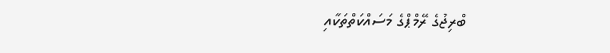ބްރިޖުގެ ރޭމްޕްގެ މަސައްކަތްތަކާއި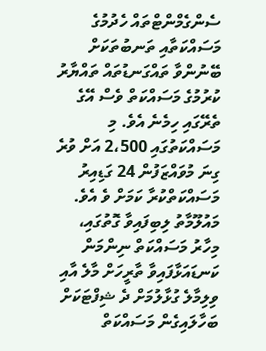ސެންގެމްންޓްތައް ހެދުމުގެ މަސައްކަތާއި ތަނބުތަކަށް ބޭނުންވާ ތައްގަނޑުތައް ތައްޔާރު ކުރުމުގެ މަސައްކަތް ވެސް އޭގެ ތެރޭގައި ހިމެނެ އެވެ. މި މަސައްކަތުގައި 2،500 އަށް ވުރެ ގިނަ މުވައްޒަފުން 24 ގަޑިއިރު މަސައްކަތްކުރާ ކަމަށް ވެ އެވެ.
މައުލޫމާތު ލިބިފައިވާ ގޮތުގައި، މިހާރު މަސައްކަތް ނިންމަން ކަނޑައަޅާފައިވާ ތާރީހަށް މާލެ އާއި ވިލިމާލެ ގުޅާލުމަށް ދެ ޝިފްޓަކަށް ބަހާލައިގެން މަސައްކަތް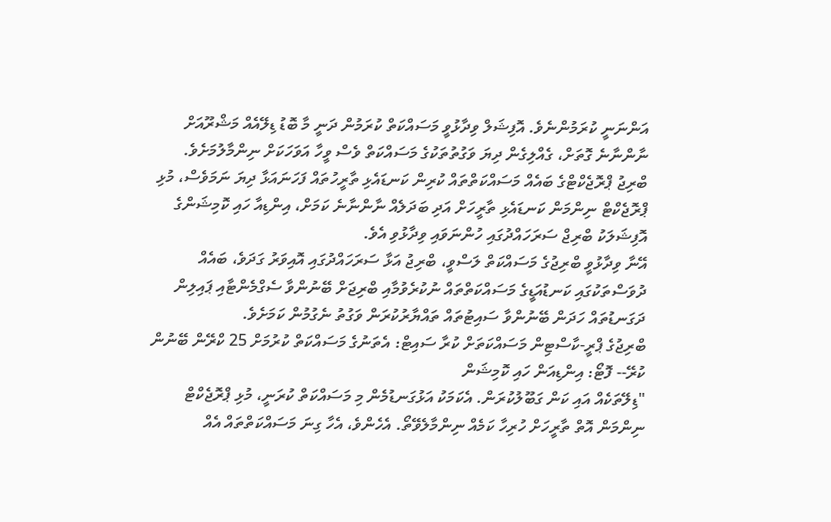އަންނަނީ ކުރަމުންނެވެ. އޮފިޝަލް ވިދާޅުވީ މަސައްކަތް ކުރަމުން ދަނީ މާ ބޮޑު ޑިލޭއެއް މަޝްރޫއަށް ނާންނާނެ ގޮތަށް، ގެއްލިގެން ދިޔަ ވަގުތުތަކުގެ މަސައްކަތް ވެސް ވީހާ އަވަހަކަށް ނިންމާލުމަށެވެ.
ބްރިޖު ޕްރޮޖެކްޓްގެ ބައެއް މަސައްކަތްތައް ކުރިން ކަނޑައެޅި ތާރީހުތައް ފަހަނައަޅާ ދިޔަ ނަމަވެސް، މުޅި ޕްރޮޖެކްޓް ނިންމަން ކަނޑައެޅި ތާރީހަށް އަދި ބަދަލެއް ނާންނާނެ ކަމަށް، އިންޑިއާ ހައި ކޮމިޝަންގެ އޮފިޝަލަކު ބްރިޖް ސަރަހައްދުގައި ހުންނަވައި ވިދާޅުވި އެވެ.
އޭނާ ވިދާޅުވީ ބްރިޖުގެ މަސައްކަތް ލަސްވީ، ބްރިޖު އަޅާ ސަރަހައްދުގައި އޮއިވަރު ގަދަވެ، ބައެއް ދުވަސްތަކުގައި ކަނޑުއަޑީގެ މަސައްކަތްތައް ނުކުރެވުމާއި ބްރިޖަށް ބޭނުންވާ ސެގްމެންޓާއި ޕައިލިން ދަގަނޑުތައް ހަދަން ބޭނުންވާ ސައިޓުތައް ތައްޔާރުކުރަން ވަގުތު ނެގުމުން ކަމަށެވެ.
ބްރިޖުގެ ޕްރީ-ކާސްޓިން މަސައްކަތަށް ކުރާ ސައިޓް: އެތަނުގެ މަސައްކަތް ކުރުމަށް 25 ކްރޭން ބޭނުން ކުރޭ-- ފޮޓޯ: އިންޑިއަން ހައި ކޮމިޝަން
"ޑިލޭތަކެއް އައި ކަން ގަބޫލުކުރަން. އެކަމަކު އަޅުގަނޑުމެން މި މަސައްކަތް ކުރަނީ، މުޅި ޕްރޮޖެކްޓް ނިންމަން އޮތް ތާރީހަށް ހުރިހާ ކަމެއް ނިންމާލެވޭތޯ. އެހެންވެ، އެހާ ގިނަ މަސައްކަތްތައް އެއް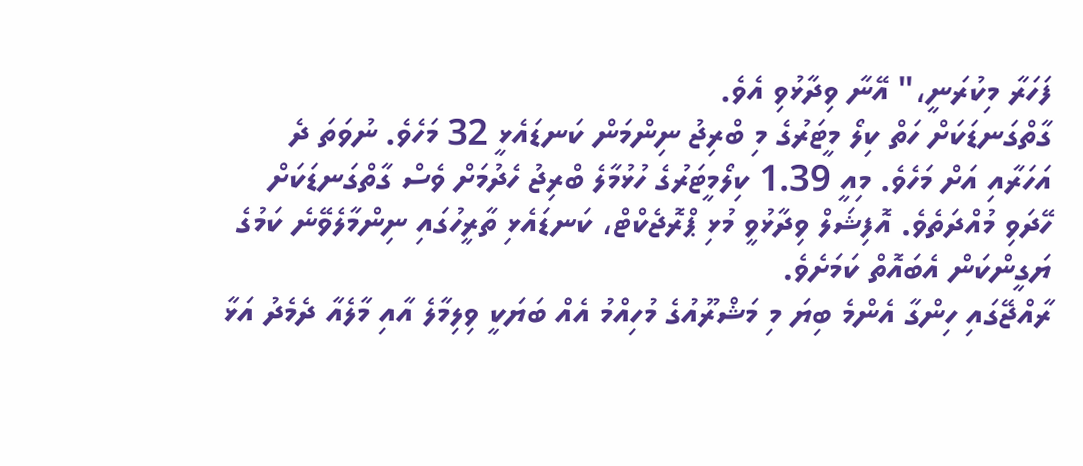ފަހަރާ މިކުރަނީ،" އޭނާ ވިދާޅުވި އެވެ.
ގާތްގަނޑަކަށް ހަތް ކިލޯ މީޓަރުގެ މި ބްރިޖު ނިންމަން ކަނޑައެޅީ 32 މަހެވެ. ނުވަތަ ދެ އަހަރާއި އަށް މަހެވެ. މިއީ 1.39 ކިލޯމީޓަރުގެ ހުޅުމާލެ ބްރިޖު ހެދުމަށް ވެސް ގާތްގަނޑަކަށް ހޭދަވި މުއްދަތެވެ. އޮފިޝަލް ވިދާޅުވީ މުޅި ޕްރޮޖެކްޓް، ކަނޑައެޅި ތާރީހުގައި ނިންމާލެވޭނެ ކަމުގެ ޔަގީންކަން އެބައޮތް ކަމަށެވެ.
ރާއްޖޭގައި ހިންގާ އެންމެ ބިޔަ މި މަޝްރޫއުގެ މުހިއްމު އެއް ބަޔަކީ ވިލިމާލެ އާއި މާލެއާ ދެމެދު އަޅާ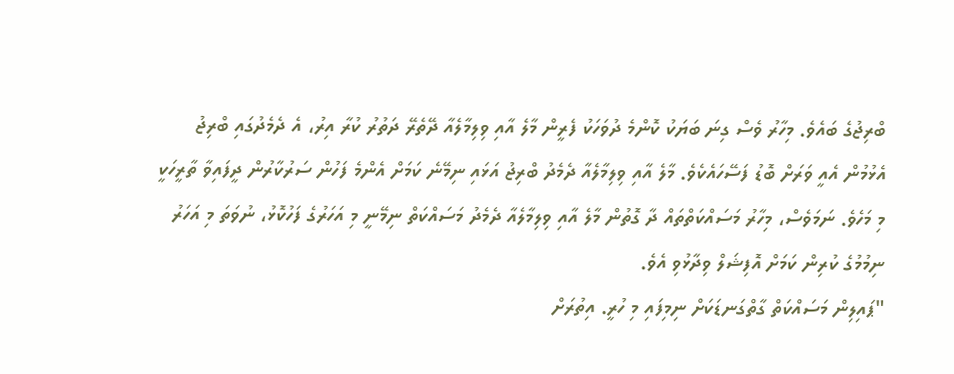ބްރިޖުގެ ބައެވެ. މިހާރު ވެސް ގިނަ ބަޔަކު ކޮންމެ ދުވަހަކު ފެރީން މާލެ އާއި ވިލިމާލެއާ ދޭތެރޭ ދަތުރު ކުރާ އިރު، އެ ދެމެދުގައި ބްރިޖު އެޅުމުން އެއީ ވަރަށް ބޮޑު ފަސޭހައެކެވެ. މާލެ އާއި ވިލިމާލެއާ ދެމެދު ބްރިޖު އަޅައި ނިމޭނެ ކަމަށް އެންމެ ފަހުން ސަރުކާރުން ދީފައިވާ ތާރީހަކީ މި މަހެވެ. ނަމަވެސް، މިހާރު މަސައްކަތްތައް ދާ ގޮތުން މާލެ އާއި ވިލިމާލެއާ ދެމެދު މަސައްކަތް ނިމޭނީ މި އަހަރުގެ ފަހުކޮޅު، ނުވަތަ މި އަހަރު ނިމުމުގެ ކުރިން ކަމަށް އޮފިޝަލް ވިދާޅުވި އެވެ.
"ޕައިލިން މަސައްކަތް ގާތްގަނޑަކަށް ނިމިފައި މި ހުރީ. އިތުރަށް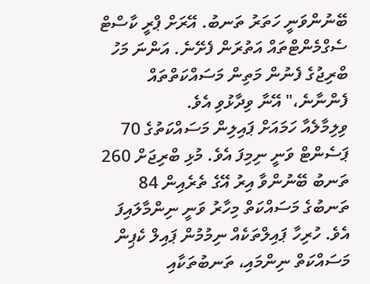ބޭނުންވަނީ ހަތަރު ތަނބު. އޭރަށް ޕްރީ ކާސްޓް ސެގްމެންޓްތައް އަތުރަން ފެށޭނެ. އަންނަ މަހު ބްރިޖުގެ ފެނުން މަތިން މަސައްކަތްތައް ފެންނާނެ،" އޭނާ ވިދާޅުވި އެވެ.
ވިލިމާލެއާ ހަމައަށް ޕައިލިން މަސައްކަތުގެ 70 ޕަސެންޓް ވަނީ ނިމިފަ އެވެ. މުޅި ބްރިޖަށް 260 ތަނބު ބޭނުންވާ އިރު އޭގެ ތެރެއިން 84 ތަނބުގެ މަސައްކަތް މިހާރު ވަނީ ނިންމާލައިފަ އެވެ. ހުރިހާ ޕައިލްތަކެއް ނިމުމުން ޕައިލް ކެޕިން މަސައްކަތް ނިންމައި، ތަނބުތަކާއި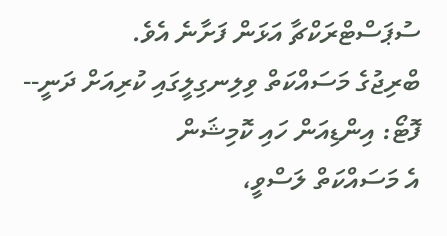ސުޕަސްޓްރަކްޗާ އަޅަން ފަށާނެ އެވެ.
ބްރިޖުގެ މަސައްކަތް ވިލިނގިލީގައި ކުރިއަށް ދަނީ-- ފޮޓޯ: އިންޑިއަން ހައި ކޮމިޝަން
އެ މަސައްކަތް ލަސްވީ،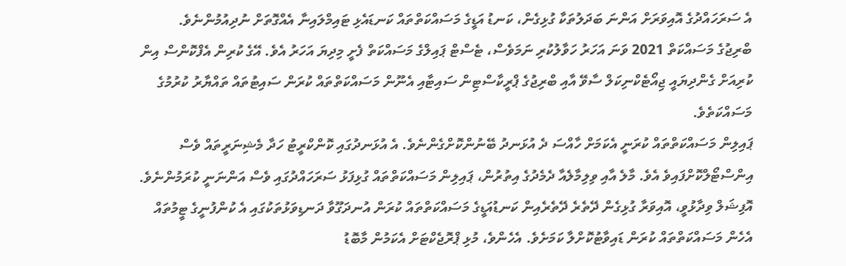އެ ސަރަހައްދުގެ އޮއިވަރަށް އަންނަ ބަދަލުތަކާ ގުޅިގެން، ކަނޑު އަޑީގެ މަސައްކަތްތައް ކަނޑައެޅި ޓައިމްލައިނާ އެއްގޮތަށް ނުދިއުމުންނެވެ.
ބްރިޖުގެ މަސައްކަތް 2021 ވަނަ އަހަރު ހަވާލުކުރި ނަމަވެސް، ޓެސްޓް ޕައިލްގެ މަސައްކަތް ފެށީ މިދިޔަ އަހަރު އެވެ. އޭގެ ކުރިން އެފްކޮންސް އިން ކުރިއަށް ގެންދިޔައީ ޖިއޯޓެކްނިކަލް ސާވޭ އާއި ބްރިޖުގެ ޕްރީކާސްޓިން ސައިޓާއި އެނޫން މަސައްކަތްތައް ކުރަން ސައިޓުތައް ތައްޔާރު ކުރުމުގެ މަސައްކަތެވެ.
ޕައިލިން މަސައްކަތްތައް ކުރަނީ އެކަމަށް ހާއްސަ ދެ އުޅަނދު ބޭނުންކޮށްގެންނެވެ. އެ އުޅަނދުގައި ކޮންކްރީޓު ހަދާ މެޝިނަރީތައް ވެސް އިންސްޓޯލްކޮށްފައިވެ އެވެ. މާލެ އާއި ވިލިމާލެއާ ދެމެދުގެ އިތުރުން، ޕައިލިން މަސައްކަތްތައް ގުޅިފަޅު ސަރަހައްދުގައި ވެސް އަންނަނީ ކުރަމުންނެވެ.
އޮފިޝަލް ވިދާޅުވީ، އޮއިވަރާ ގުޅިގެން ދޭތެރެ ދޭތެރެއިން ކަނޑުއަޑީގެ މަސައްކަތްތައް ކުރަން އުނދަގޫވާ ދަނޑިވަޅުތަކުގައި އެ ކުންފުނީގެ ޓީމުތައް އެހެން މަސައްކަތްތައް ކުރަން ޑައިވާޓުކޮށްލާ ކަމަށެވެ. އެހެންވެ، މުޅި ޕްރޮޖެކްޓަށް އެކަމުން މާބޮޑު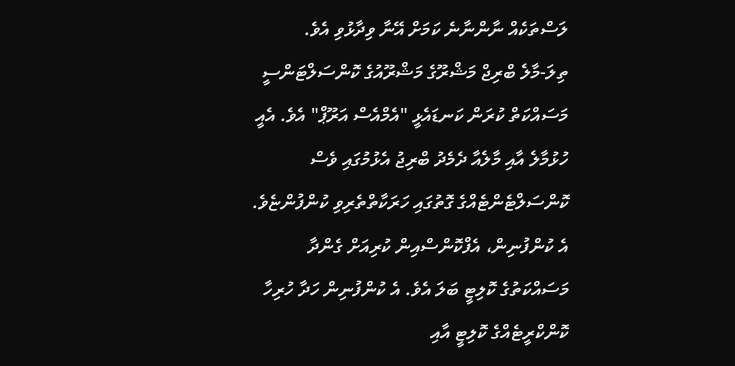ލަސްތަކެއް ނާންނާނެ ކަމަށް އޭނާ ވިދާޅުވި އެވެ.
ތިލަ-މާލެ ބްރިޖް މަޝްރޫގެ މަޝްރޫއުގެ ކޮންސަލްޓަންސީ މަސައްކަތް ކުރަން ކަނޑައެޅީ "އެމްއެސް އަރޫޕް" އެވެ. އެއީ ހުޅުމާލެ އާއި މާލެއާ ދެމެދު ބްރިޖު އެޅުމުގައި ވެސް ކޮންސަލްޓެންޓެއްގެ ގޮތުގައި ހަރަކާތްތެރިވި ކުންފުންޏެވެ.
އެ ކުންފުނިން، އެފްކޮންސްއިން ކުރިއަށް ގެންދާ މަސައްކަތުގެ ކޮލިޓީ ބަލަ އެވެ. އެ ކުންފުނިން ހަދާ ހުރިހާ ކޮންކްރީޓެއްގެ ކޮލިޓީ އާއި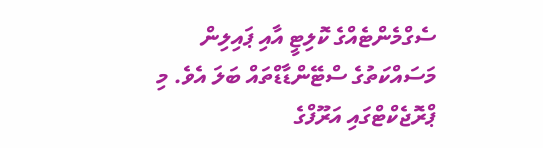ސެގްމެންޓެއްގެ ކޮލިޓީ އާއި ޕައިލިން މަސައްކަތުގެ ސްޓޭންޑާޑްތައް ބަލަ އެވެ. މި ޕްރޮޖެކްޓްގައި އަރޫފްގެ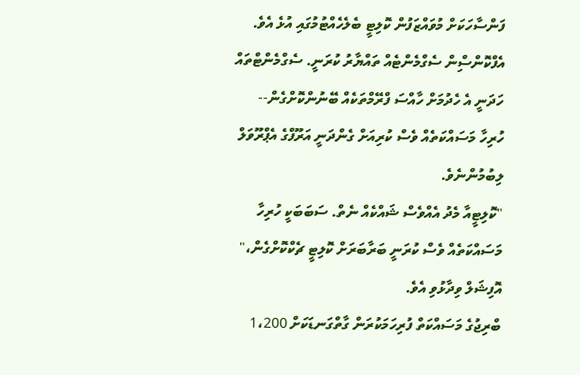ފަންސާހަކަށް މުވައްޒަފުން ކޮލިޓީ ބެލެހެއްޓުމުގައި އުޅެ އެވެ.
އެފްކޮންސްިން ސެގްމެންޓެއް ތައްޔާރު ކުރަނީ. ސެގްމެންޓްތައް ހަދަނީ އެ ހެދުމަށް ހާއްސަ ފްރޭމްތަކެއް ބޭނުންކޮށްގެން--
ހުރިހާ މަސައްކަތެއް ވެސް ކުރިއަށް ގެންދަނީ އަރޫފްގެ އެޕްރޫވަލް ލިބުމުންނެވެ.
"ކޮލިޓީއާ މެދު އެއްވެސް ޝައްކެއް ނެތް. ސަބަބަކީ ހުރިހާ މަސައްކަތެއް ވެސް ކުރަނީ ބަރާބަރަށް ކޮލިޓީ ޗެކްކޮށްގެން،" އޮފިޝަލް ވިދާޅުވި އެވެ.
ބްރިޖުގެ މަސައްކަތް ފުރިހަމަކުރަން ގާތްގަނޑަކަށް 1،200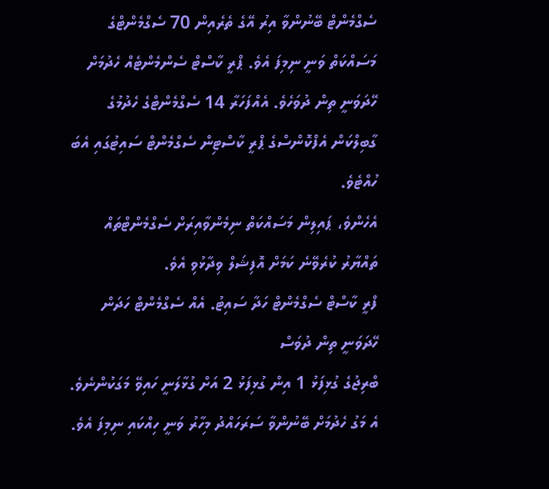ސެގްމެންޓް ބޭނުންވާ އިރު އޭގެ ތެރެއިން 70 ސެގްމެންޓްގެ މަސައްކަތް ވަނީ ނިމިފަ އެވެ. ޕްރީ ކާސްޓް ސެންމެންޓެއް ހެދުމަށް ހޭދަވަނީ ތިން ދުވަހެވެ. އެއްފަހަރާ 14 ސެގްމެންޓްގެ ހެދުމުގެ ގާބިލްކަން އެފްކޮންސްގެ ޕްރީ ކާސްޓިން ސެގްމެންޓް ސައިޓުގައި އެބަ ހުއްޓެވެ.
އެހެންވެ، ޕައިލިން މަސައްކަތް ނިމެންވާއިރަށް ސެގްމެންޓްތައް ތައްޔާރު ކުރެވޭނެ ކަމަށް އޮފިޝަލް ވިދާޅުވި އެވެ.
ފްރީ ކާސްޓް ސެގްމެންޓް ހަދާ ސައިޓު. އެއް ސެގްމެންޓް ހަދަން ހޭދަވަނީ ތިން ދުވަސް
ބްރިޖުގެ ގުޅިފަޅު 1 އިން ގުޅިފަޅު 2 އަށް ގުޅާލަނީ ހައިވޭ މަގަކުންނެވެ. އެ މަގު ހެދުމަށް ބޭނުންވާ ސަރަހައްދު މިހާރު ވަނީ ހިއްކައި ނިމިފަ އެވެ.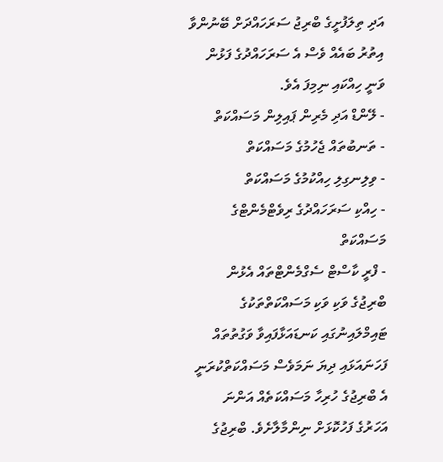އަދި ތިލަފުށީގެ ބްރިޖު ސަރަހައްދަށް ބޭނުންވާ އިތުރު ބައެއް ވެސް އެ ސަރަހައްދުގެ ފަޅުން ވަނީ ހިއްކައި ނިމިފަ އެވެ.
- ލޭންޑް އަދި މެރިން ޕައިލިން މަސައްކަތް
- ތަނބުތައް ޖެހުމުގެ މަސައްކަތް
- ވިލިނގިލި ހިއްކުމުގެ މަސައްކަތް
- ހިއްކި ސަރަހައްދުގެ ރިވެޓްމެންޓްގެ މަސައްކަތް
- ފްރީ ކާސްޓް ސެގްމެންޓްތައް އެޅުން
ބްރިޖުގެ ވަކި ވަކި މަސައްކަތްތަކުގެ ޓައިމްލައިނުގައި ކަނޑައަޅާފައިވާ ވަގުތުތައް ފަހަނައަޅައި ދިޔަ ނަމަވެސް މަސައްކަތްކުރަނީ އެ ބްރިޖުގެ ހުރިހާ މަސައްކަތެއް އަންނަ އަހަރުގެ ފަހުކޮޅަށް ނިންމާލާށެވެ. ބްރިޖުގެ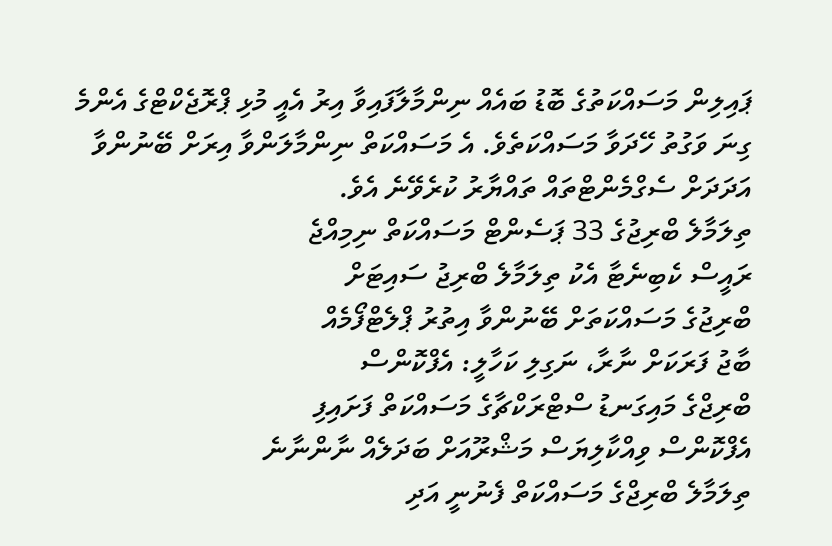ޕައިލިން މަސައްކަތުގެ ބޮޑު ބައެއް ނިންމާލާފައިވާ އިރު އެއީ މުޅި ޕްރޮޖެކްޓްގެ އެންމެ ގިނަ ވަގުތު ހޭދަވާ މަސައްކަތެވެ. އެ މަސައްކަތް ނިންމާލަންވާ އިރަށް ބޭނުންވާ އަދަދަށް ސެގްމެންޓްތައް ތައްޔާރު ކުރެވޭނެ އެވެ.
ތިލަމާލެ ބްރިޖުގެ 33 ޕަސެންޓް މަސައްކަތް ނިމިއްޖެ
ރައީސް ކެބިނެޓާ އެކު ތިލަމާލެ ބްރިޖު ސައިޓަށް
ބްރިޖުގެ މަސައްކަތަށް ބޭނުންވާ އިތުރު ޕްލެޓްފޯމެއް
ބާޖު ފަރަކަށް ނާރާ، ނަގިލި ކަހާލީ: އެފްކޮންސް
ބްރިޖްގެ މައިގަނޑު ސްޓްރަކްޗާގެ މަސައްކަތް ފަށައިފި
އެފްކޮންސް ވިއްކާލިޔަސް މަޝްރޫއަށް ބަދަލެއް ނާންނާނެ
ތިލަމާލެ ބްރިޖްގެ މަސައްކަތް ފެނުނީ އަދި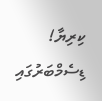ކިރިޔާ!
ޑިސެމްބަރުގައި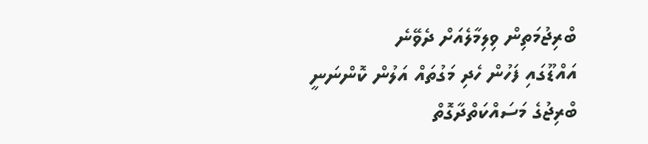ބްރިޖުމަތިން ވިލިމާލެއަށް ދެވޭނެ
އައްޑޫގައި ފަހުން ހެދި މަގުތައް އަލުން ކޮންނަނީ
ބްރިޖުގެ މަސައްކަތްދާގޮތް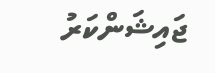ޖައިޝަންކަރު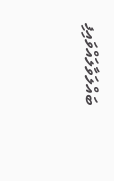ބައްލަވާލައްވައިފި